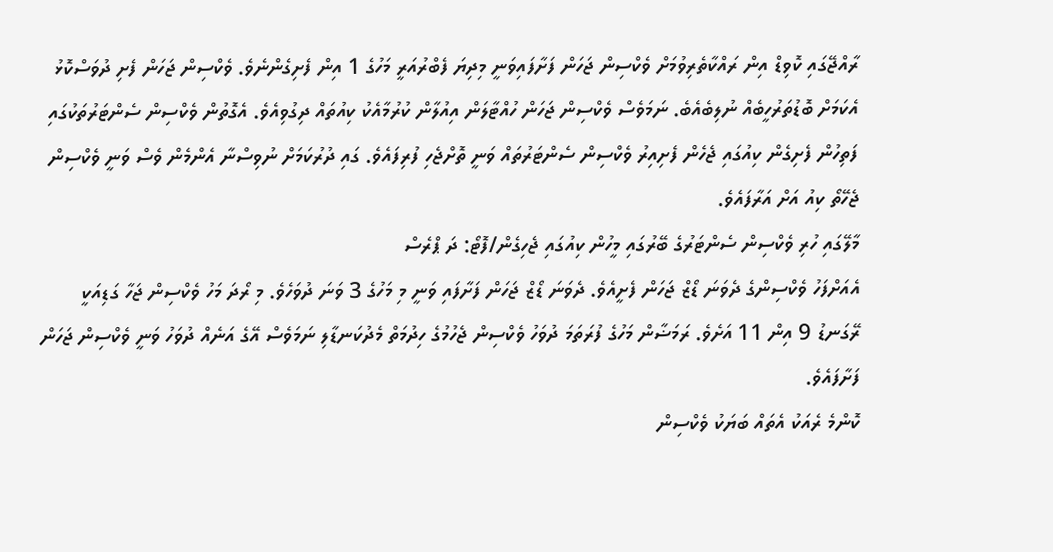ރާއްޖޭގައި ކޮވިޑް އިން ރައްކާތެރިވުމަށް ވެކްސިން ޖަހަން ފަށާފައިވަނީ މިދިޔަ ފެބްރުއަރީ މަހުގެ 1 އިން ފެށިގެންނެވެ. ވެކްސިން ޖަހަން ފެށި ދުވަސްކޮޅު އެކަމަށް ބޮޑުތަރުހީބެއް ނުލިބެއެބެ. ނަމަވެސް ވެކްސިން ޖަހަން ހުއްޓާލަން އިއުލާން ކުރުމާއެކު ކިއުތައް ދިގުވިއެވެ. އެގޮތުން ވެކްސިން ސެންޓަރުތަކުގައި ފަތިހުން ފެށިގެން ކިއުގައި ޖެހެން ފެށިއިރު ވެކްސިން ސެންޓަރުތައް ވަނީ ތޮށްޖެހި ފުރިފައެވެ. ގައި ދުރުކަމަށް ނުވިސްނާ އެންމެން ވެސް ވަނީ ވެކްސިން ޖެހޭތޯ ކިއު އަށް އަރާފައެވެ.
މާލޭގައި ހުރި ވެކްސިން ސެންޓަރުގެ ބޭރުގައި މީހުން ކިއުގައި ޖެހިގެން/ފޮޓޯ: ދަ ޕްރެސް
އެއަށްފަހު ވެކްސިންގެ ދެވަނަ ޑޯޒް ޖަހަން ފެށީއެވެ. ދެވަނަ ޑޯޒް ޖަހަން ފަށާފައި ވަނީ މި މަހުގެ 3 ވަނަ ދުވަހެވެ. މި ރޯދަ މަހު ވެކްސިން ޖަހާ ގަޑިއަކީ ރޭގަނޑު 9 އިން 11 އަށެވެ. ރަމަޟާން މަހުގެ ފުރަތަމަ ދުވަހު ވެކްސިން ޖެހުމުގެ ހިދުމަތް މެދުކަނޑާލި ނަމަވެސް އޭގެ އަނެއް ދުވަހު ވަނީ ވެކްސިން ޖަހަން ފަށާފައެވެ.
ކޮންމެ ރެއަކު އެތައް ބަޔަކު ވެކްސިން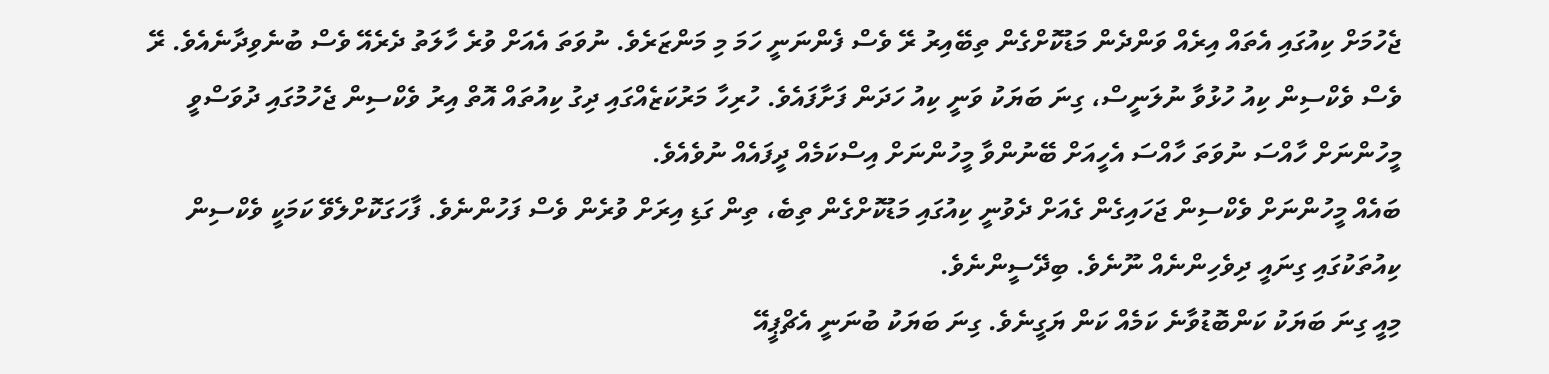ޖެހުމަށް ކިއުގައި އެތައް އިރެއް ވަންދެން މަޑުކޮށްގެން ތިބޭއިރު ރޭ ވެސް ފެންނަނީ ހަމަ މި މަންޒަރެވެ. ނުވަތަ އެއަށް ވުރެ ހާލަތު ދެރެއޭ ވެސް ބުނެވިދާނެއެވެ. ރޭ ވެސް ވެކްސިން ކިއު ހުޅުވާ ނުލަނީސް، ގިނަ ބަޔަކު ވަނީ ކިއު ހަދަން ފަށާފައެވެ. ހުރިހާ މަރުކަޒެއްގައި ދިގު ކިއުތައް އޮތް އިރު ވެކްސިން ޖެހުމުގައި ދުވަސްވީ މީހުންނަށް ހާއްސަ ނުވަތަ ހާއްސަ އެހީއަށް ބޭނުންވާ މީހުންނަށް އިސްކަމެއް ދީފައެއް ނުވެއެވެ.
ބައެއް މީހުންނަށް ވެކްސިން ޖަހައިގެން ގެއަށް ދެވުނީ ކިއުގައި މަޑުކޮށްގެން ތިބެ، ތިން ގަޑި އިރަށް ވުރެން ވެސް ފަހުންނެވެ. ފާހަގަކޮށްލެވޭ ކަމަކީ ވެކްސިން ކިއުތަކުގައި ގިނައީ ދިވެހިންނެއް ނޫނެވެ. ބިދޭސީންނެވެ.
މިއީ ގިނަ ބަޔަކު ކަންބޮޑުވާނެ ކަމެއް ކަން ޔަގީނެވެ. ގިނަ ބަޔަކު ބުނަނީ އެޗްޕީއޭ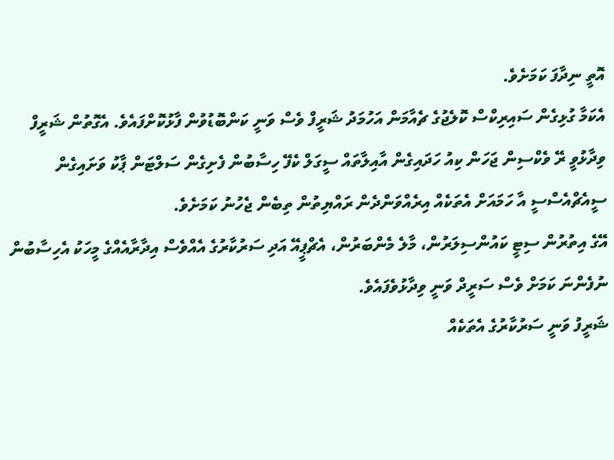އޮތީ ނިދާފަ ކަމަށެވެ.
އެކަމާ ގުޅިގެން ސައިރިކްސް ކޮލެޖުގެ ޗެއާމަން އަހުމަދު ޝަރީފް ވެސް ވަނީ ކަންބޮޑުވުން ފާޅުކޮށްފައެވެ. އެގޮތުން ޝަރީފް ވިދާޅުވީ ރޭ ވެކްސިން ޖަހަން ކިއު ހަދައިގެން އާއިލާތައް ސީގަލް ކެފޭ ހިސާބުން ފެށިގެން ސަލްޓަން ޕާކު ވަށައިގެން ސީއެޗްއެސްސީ އާ ހަމައަށް އެތަކެއް އިރެއްވަންދެން ރައްޔިތުން ތިބެން ޖެހުނު ކަމަށެވެ.
އޭގެ އިތުރުން ސިޓީ ކައުންސިލަރުން، މާލެ މެންބަރުން، އެޗްޕީއޭ އަދި ސަރުކާރުގެ އެއްވެސް އިދާރާއެއްގެ މީހަކު އެހިސާބުން ނުފެންނަ ކަމަށް ވެސް ސަރީދް ވަނީ ވިދާޅުވެފައެވެ.
ޝަރީފު ވަނީ ސަރުކާރުގެ އެތަކެއް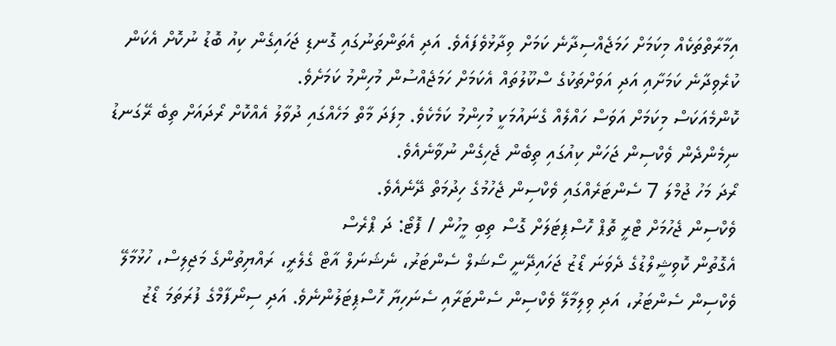އިމާރާތްތަކެއް މިކަމަށް ހަމަޖެއްސިދާނެ ކަމަށް ވިދާޅުވެފައެވެ. އަދި އެތަންތަނުގައި ގޮނޑި ޖަހައިގެން ކިއު ބޮޑު ނުކޮށް އެކަން ކުރެވިދާނެ ކަމަށާއި އަދި އަވަށްތަކުގެ ސްކޫލުތައް އެކަމަށް ހަމަޖެއްސުން މުހިންމު ކަމަށެވެ.
ކޮންމެއަކަސް މިކަމަށް އަވަސް ހައްލެއް ގެނައުމަކީ މުހިންމު ކަމެކެވެ. މިފަދަ މާތް މަހެއްގައި ދުވާލު އެއްކޮށް ރޯދައަށް ތިބެ ރޭގަނޑު ނިމެންދެން ވެކްސިން ޖަހަން ކިއުގައި ތިބެން ޖެހިގެން ނުވާނެއެވެ.
ރޯދަ މަހު ޖުމްލަ 7 ސެންޓަރެއްގައި ވެކްސިން ޖެހުމުގެ ހިދުމަތް ދޭނެއެވެ.
ވެކްސިން ޖެހުމަށް ޓްރީ ތޮޕް ހޮސްޕިޓަލަށް ގޮސް ތިބި މީހުން / ފޮޓޯ: ދަ ޕްރެސް
އެގޮތުން ކޮވިޝީލްޑުގެ ދެވަނަ ޑޯޒު ޖަހައިދޭނީ ސޯޝަލް ސެންޓަރު، ނެޝަނަލް އާޓް ގެލެރީ، ރައްޔިތުންގެ މަޖިލިސް، ހުޅުމާލޭ ވެކްސިން ސެންޓަރު، އަދި ވިލިމާލޭ ވެކްސިން ސެންޓަރާއި ސެނަހިޔާ ހޮސްޕިޓަލުންނެވެ. އަދި ސިނޯފާމްގެ ފުރަތަމަ ޑޯޒު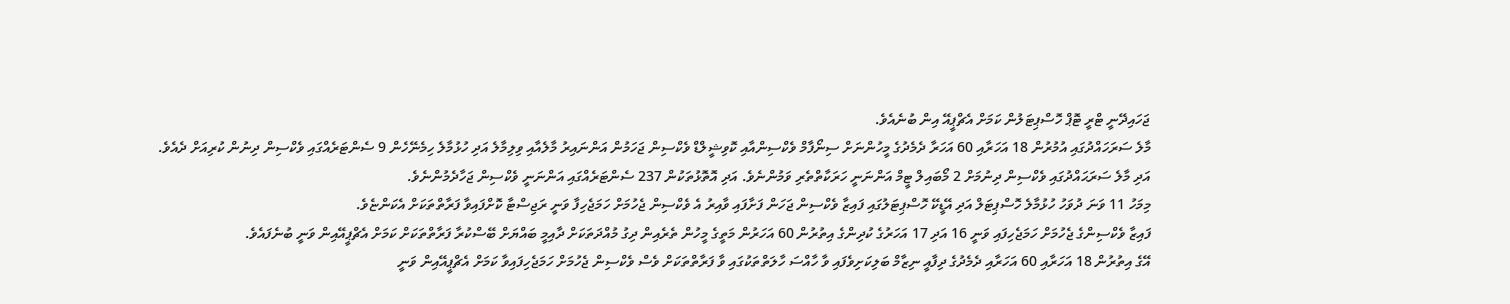ޖަހައިދޭނީ ޓްރީ ޓޮޕް ހޮސްޕިޓަލުން ކަމަށް އެޗްޕީއޭ އިން ބުނެއެވެ.
މާލެ ސަރަހައްދުގައި އުމުރުން 18 އަހަރާއި 60 އަހަރާ ދެމެދުގެ މީހުންނަށް ސިނޯފާމް ވެކްސިންއާއި ކޮވިޝީލްޑް ވެކްސިން ޖަހަމުން އަންނައިރު މާލެއާއި ވިލިމާލެ އަދި ހުޅުމާލެ ހިމެނޭހެން 9 ސެންޓަރެއްގައި ވެކްސިން ދިނުން ކުރިއަށް ދެއެވެ. އަދި މާލެ ސަރަޙައްދުގައި ވެކްސިން ދިނުމަށް 2 މޯބައިލް ޓީމް އަންނަނީ ހަރަކާތްތެރި ވަމުންނެވެ. އަދި އޮތޮޅުތަކުން 237 ސެންޓަރެއްގައި އަންނަނީ ވެކްސިން ޖަހާދެމުންނެވެ.
މިމަހު 11 ވަނަ ދުވަހު ހުޅުމާލެ ހޮސްޕިޓަލް އަދި އޭޑީކޭ ހޮސްޕިޓަލުގައި ފައިޒާ ވެކްސިން ޖަހަން ފަށާފައި ވާއިރު އެ ވެކްސިން ޖެހުމަށް ހަމަޖެހިފާ ވަނީ ރަޖިސްޓާ ކޮށްފައިވާ ފަރާތްތަކަށް އެކަންޏެވެ.
ފައިޒާ ވެކްސިންގެ ޖެހުމަށް ހަމަޖެހިފައި ވަނީ 16 އަދި 17 އަހަރުގެ ކުދިންގެ އިތުރުން 60 އަހަރުން މަތީގެ މީހުން ތެރެއިން ދިގު މުއްދަތަކަށް ދާއިމީ ބައްޔަށް ބޭސްކުރާ ފަރާތްތަކަށް ކަމަށް އެޗްޕީއޭއިން ވަނީ ބުނެފައެވެ.
އޭގެ އިތުރުން 18 އަހަރާއި 60 އަހަރާއި ދެމެދުގެ ދިފާއީ ނިޒާމް ބަލިކަށިވެފައި ވާ ހާއްސަ ހާލަތްތަކުގައި ވާ ފަރާތްތަކަށް ވެސް ވެކްސިން ޖެހުމަށް ހަމަޖެހިފައިވާ ކަމަށް އެޗްޕީއޭއިން ވަނީ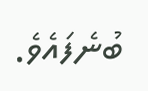ބުނެފައެވެ.